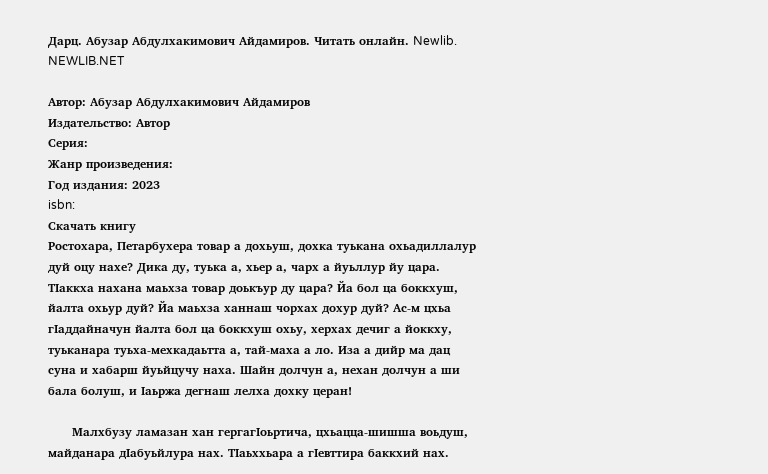Дарц. Абузар Абдулхакимович Айдамиров. Читать онлайн. Newlib. NEWLIB.NET

Автор: Абузар Абдулхакимович Айдамиров
Издательство: Автор
Серия:
Жанр произведения:
Год издания: 2023
isbn:
Скачать книгу
Ростохара, Петарбухера товар а дохьуш, дохка туькана охьадиллалур дуй оцу нахе? Дика ду, туька а, хьер а, чарх а йуьллур йу цара. ТIаккха нахана маьхза товар доькъур ду цара? Йа бол ца боккхуш, йалта охьур дуй? Йа маьхза ханнаш чорхах дохур дуй? Ас-м цхьа гIаддайначун йалта бол ца боккхуш охьу, херхах дечиг а йоккху, туьканара туьха-мехкадаьтта а, тай-маха а ло. Иза а дийр ма дац суна и хабарш йуьйцучу наха. Шайн долчун а, нехан долчун а ши бала болуш, и Iаьржа дегнаш лелха дохку церан!

      Малхбузу ламазан хан гергагIоьртича, цхьацца-шишша воьдуш, майданара дIабуьйлура нах. ТIаьххьара а гIевттира баккхий нах.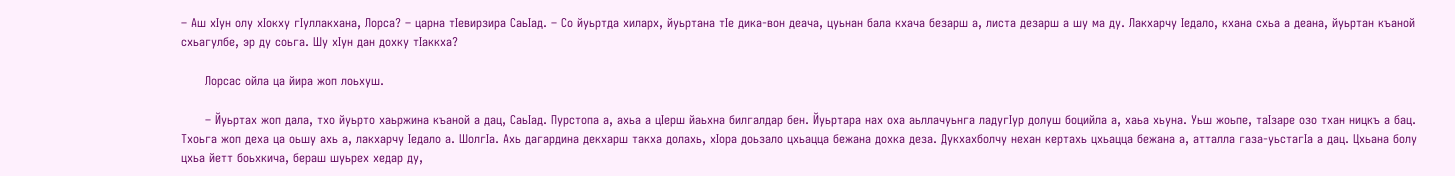– Аш хIун олу хIокху гIуллакхана, Лорса? – царна тIевирзира СаьIад. – Со йуьртда хиларх, йуьртана тIе дика-вон деача, цуьнан бала кхача безарш а, листа дезарш а шу ма ду. Лакхарчу Iедало, кхана схьа а деана, йуьртан къаной схьагулбе, эр ду соьга. Шу хIун дан дохку тIаккха?

      Лорсас ойла ца йира жоп лоьхуш.

      – Йуьртах жоп дала, тхо йуьрто хаьржина къаной а дац, СаьIад. Пурстопа а, ахьа а цIерш йаьхна билгалдар бен. Йуьртара нах оха аьллачуьнга ладугIур долуш боцийла а, хаьа хьуна. Уьш жоьпе, таIзаре озо тхан ницкъ а бац. Тхоьга жоп деха ца оьшу ахь а, лакхарчу Iедало а. ШолгIа. Ахь дагардина декхарш такха долахь, хIора доьзало цхьацца бежана дохка деза. Дукхахболчу нехан кертахь цхьацца бежана а, атталла газа-уьстагIа а дац. Цхьана болу цхьа йетт боьхкича, бераш шуьрех хедар ду,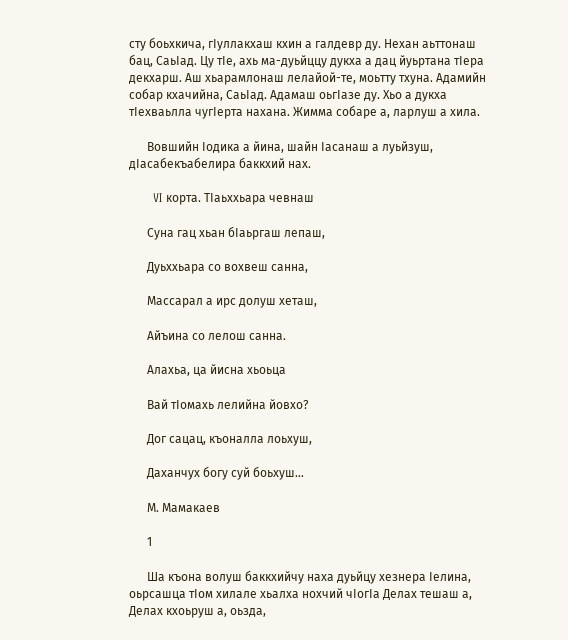сту боьхкича, гIуллакхаш кхин а галдевр ду. Нехан аьттонаш бац, СаьIад. Цу тIе, ахь ма-дуьйццу дукха а дац йуьртана тIера декхарш. Аш хьарамлонаш лелайой-те, моьтту тхуна. Адамийн собар кхачийна, СаьIад. Адамаш оьгIазе ду. Хьо а дукха тIехваьлла чугIерта нахана. Жимма собаре а, ларлуш а хила.

      Вовшийн Iодика а йина, шайн Iасанаш а луьйзуш, дIасабекъабелира баккхий нах.

      VI корта. ТIаьххьара чевнаш

      Суна гац хьан бIаьргаш лепаш,

      Дуьххьара со вохвеш санна,

      Массарал а ирс долуш хеташ,

      Айъина со лелош санна.

      Алахьа, ца йисна хьоьца

      Вай тIомахь лелийна йовхо?

      Дог сацац, къоналла лоьхуш,

      Даханчух богу суй боьхуш…

      М. Мамакаев

      1

      Ша къона волуш баккхийчу наха дуьйцу хезнера Iелина, оьрсашца тIом хилале хьалха нохчий чIогIа Делах тешаш а, Делах кхоьруш а, оьзда,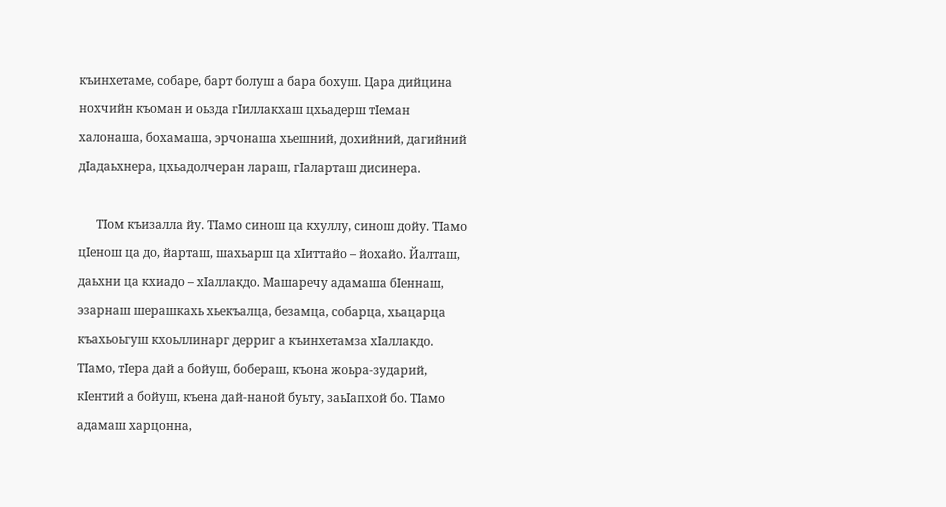къинхетаме, собаре, барт болуш а бара бохуш. Цара дийцина нохчийн къоман и оьзда гIиллакхаш цхьадерш тIеман халонаша, бохамаша, эрчонаша хьешний, дохийний, дагийний дIадаьхнера, цхьадолчеран лараш, гIаларташ дисинера.

      ТIом къизалла йу. ТIамо синош ца кхуллу, синош дойу. ТIамо цIенош ца до, йарташ, шахьарш ца хIиттайо – йохайо. Йалташ, даьхни ца кхиадо – хIаллакдо. Машаречу адамаша бIеннаш, эзарнаш шерашкахь хьекъалца, безамца, собарца, хьацарца къахьоьгуш кхоьллинарг дерриг а къинхетамза хIаллакдо. ТIамо, тIера дай а бойуш, бобераш, къона жоьра-зударий, кIентий а бойуш, къена дай-наной буьту, заьIапхой бо. ТIамо адамаш харцонна,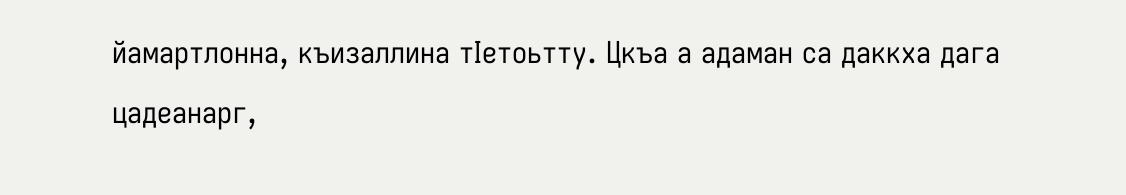йамартлонна, къизаллина тIетоьтту. Цкъа а адаман са даккха дага цадеанарг,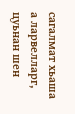сагалмат хьаша а ларвелларг, цуьнан шен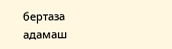бертаза адамаш